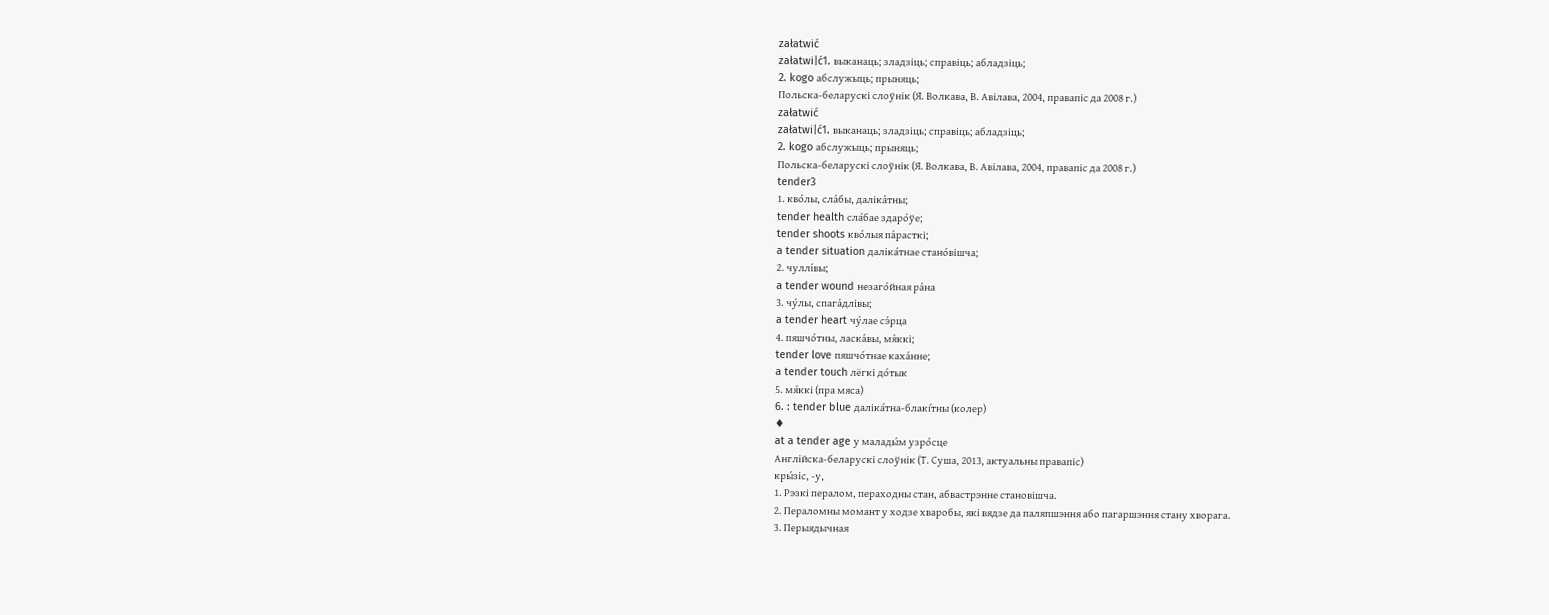załatwić
załatwi|ć1. выканаць; зладзіць; справіць; абладзіць;
2. kogo абслужыць; прыняць;
Польска-беларускі слоўнік (Я. Волкава, В. Авілава, 2004, правапіс да 2008 г.)
załatwić
załatwi|ć1. выканаць; зладзіць; справіць; абладзіць;
2. kogo абслужыць; прыняць;
Польска-беларускі слоўнік (Я. Волкава, В. Авілава, 2004, правапіс да 2008 г.)
tender3
1. кво́лы, сла́бы, даліка́тны;
tender health сла́бае здаро́ўе;
tender shoots кво́лыя па́расткі;
a tender situation даліка́тнае стано́вішча;
2. чуллі́вы;
a tender wound незаго́йная ра́на
3. чу́лы, спага́длівы;
a tender heart чу́лае сэ́рца
4. пяшчо́тны, ласка́вы, мя́ккі;
tender love пяшчо́тнае каха́нне;
a tender touch лёгкі до́тык
5. мя́ккі (пра мяса)
6. : tender blue даліка́тна-блакі́тны (колер)
♦
at a tender age у малады́м узро́сце
Англійска-беларускі слоўнік (Т. Суша, 2013, актуальны правапіс)
кры́зіс, ‑у,
1. Рэзкі пералом, пераходны стан, абвастрэнне становішча.
2. Пераломны момант у ходзе хваробы, які вядзе да паляпшэння або пагаршэння стану хворага.
3. Перыядычная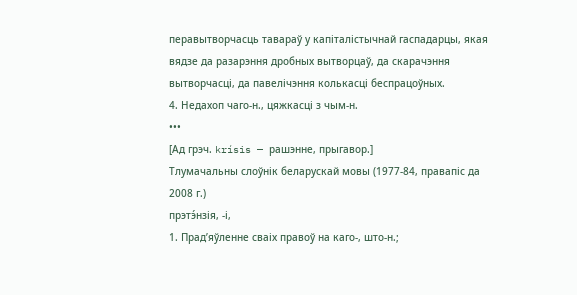перавытворчасць тавараў у капіталістычнай гаспадарцы, якая вядзе да разарэння дробных вытворцаў, да скарачэння вытворчасці, да павелічэння колькасці беспрацоўных.
4. Недахоп чаго‑н., цяжкасці з чым‑н.
•••
[Ад грэч. krísis — рашэнне, прыгавор.]
Тлумачальны слоўнік беларускай мовы (1977-84, правапіс да 2008 г.)
прэтэ́нзія, ‑і,
1. Прад’яўленне сваіх правоў на каго‑, што‑н.;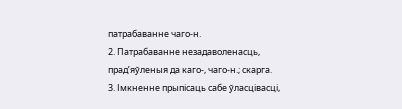патрабаванне чаго‑н.
2. Патрабаванне незадаволенасць, прад’яўленыя да каго‑, чаго‑н.; скарга.
3. Імкненне прыпісаць сабе ўласцівасці,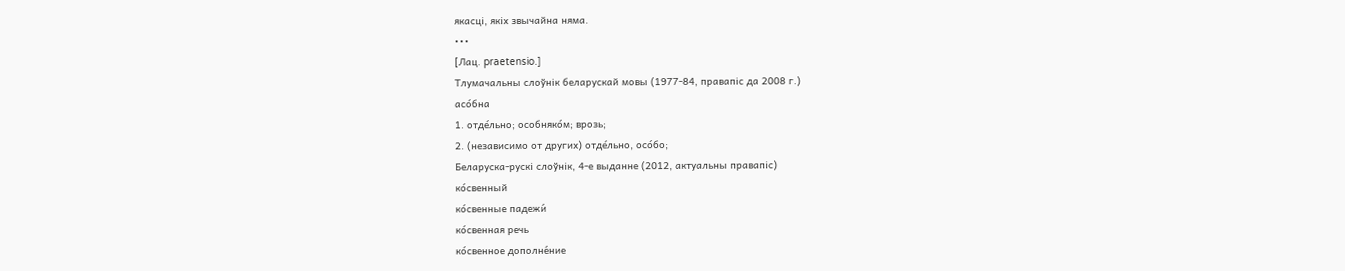якасці, якіх звычайна няма.
•••
[Лац. praetensio.]
Тлумачальны слоўнік беларускай мовы (1977-84, правапіс да 2008 г.)
асо́бна
1. отде́льно; особняко́м; врозь;
2. (независимо от других) отде́льно, осо́бо;
Беларуска-рускі слоўнік, 4-е выданне (2012, актуальны правапіс)
ко́свенный
ко́свенные падежи́
ко́свенная речь
ко́свенное дополне́ние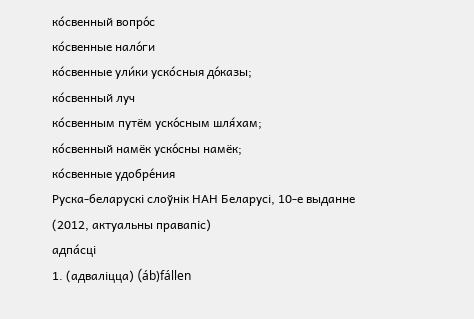ко́свенный вопро́с
ко́свенные нало́ги
ко́свенные ули́ки уско́сныя до́казы;
ко́свенный луч
ко́свенным путём уско́сным шля́хам;
ко́свенный намёк уско́сны намёк;
ко́свенные удобре́ния
Руска-беларускі слоўнік НАН Беларусі, 10-е выданне (2012, актуальны правапіс)
адпа́сці
1. (адваліцца) (áb)fállen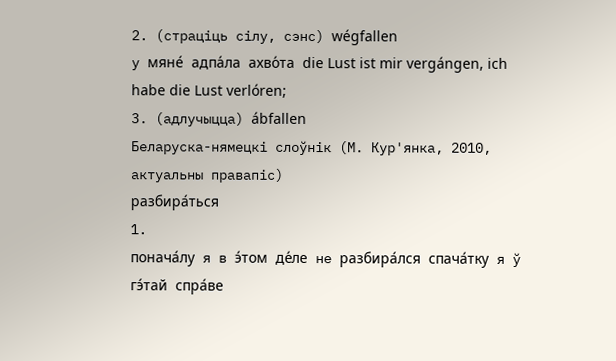2. (страціць сілу, сэнс) wégfallen
у мяне́ адпа́ла ахво́та die Lust ist mir vergángen, ich habe die Lust verlóren;
3. (адлучыцца) ábfallen
Беларуска-нямецкі слоўнік (М. Кур'янка, 2010, актуальны правапіс)
разбира́ться
1.
понача́лу я в э́том де́ле не разбира́лся спача́тку я ў гэ́тай спра́ве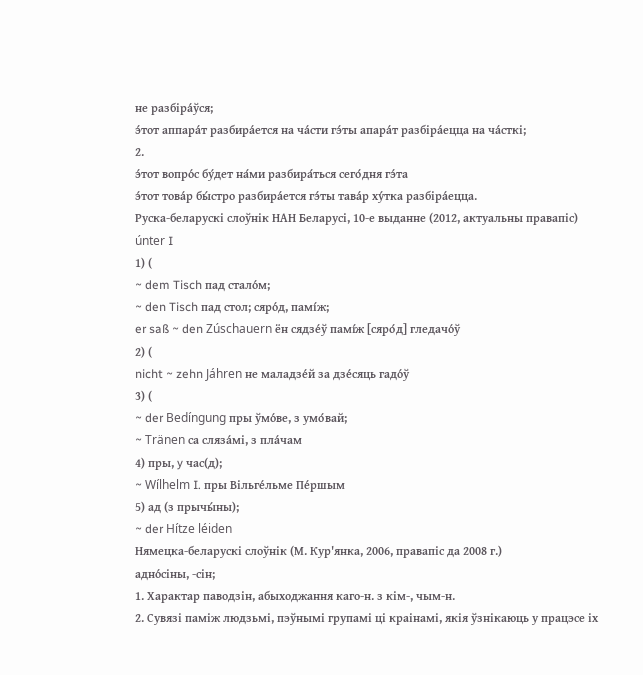не разбіра́ўся;
э́тот аппара́т разбира́ется на ча́сти гэ́ты апара́т разбіра́ецца на ча́сткі;
2.
э́тот вопро́с бу́дет на́ми разбира́ться сего́дня гэ́та
э́тот това́р бы́стро разбира́ется гэ́ты тава́р ху́тка разбіра́ецца.
Руска-беларускі слоўнік НАН Беларусі, 10-е выданне (2012, актуальны правапіс)
únter I
1) (
~ dem Tisch пад стало́м;
~ den Tisch пад стол; сяро́д, памі́ж;
er saß ~ den Zúschauern ён сядзе́ў памі́ж [сяро́д] гледачо́ў
2) (
nicht ~ zehn Jáhren не маладзе́й за дзе́сяць гадо́ў
3) (
~ der Bedíngung пры ўмо́ве, з умо́вай;
~ Tränen са сляза́мі, з пла́чам
4) пры, y час(д);
~ Wílhelm I. пры Вільге́льме Пе́ршым
5) ад (з прычы́ны);
~ der Hítze léiden
Нямецка-беларускі слоўнік (М. Кур'янка, 2006, правапіс да 2008 г.)
адно́сіны, ‑сін;
1. Характар паводзін, абыходжання каго‑н. з кім‑, чым‑н.
2. Сувязі паміж людзьмі, пэўнымі групамі ці краінамі, якія ўзнікаюць у працэсе іх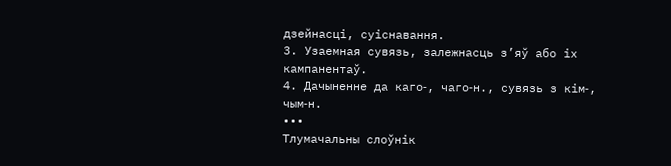дзейнасці, суіснавання.
3. Узаемная сувязь, залежнасць з’яў або іх кампанентаў.
4. Дачыненне да каго‑, чаго‑н., сувязь з кім‑, чым‑н.
•••
Тлумачальны слоўнік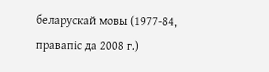беларускай мовы (1977-84, правапіс да 2008 г.)